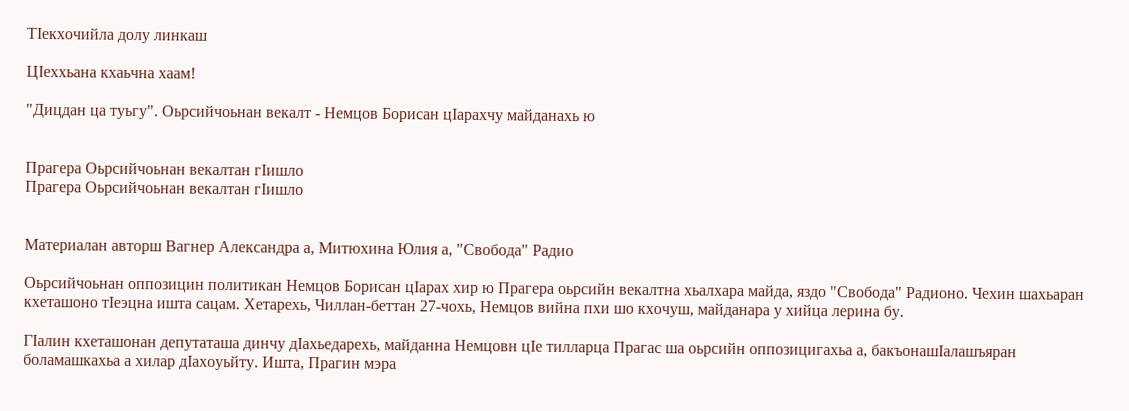ТIекхочийла долу линкаш

ЦIеххьана кхаьчна хаам!

"Дицдан ца туьгу". Оьрсийчоьнан векалт - Немцов Борисан цIарахчу майданахь ю


Прагера Оьрсийчоьнан векалтан гIишло
Прагера Оьрсийчоьнан векалтан гIишло


Материалан авторш Вагнер Александра а, Митюхина Юлия а, "Свобода" Радио

Оьрсийчоьнан оппозицин политикан Немцов Борисан цIарах хир ю Прагера оьрсийн векалтна хьалхара майда, яздо "Свобода" Радионо. Чехин шахьаран кхеташоно тIеэцна ишта сацам. Хетарехь, Чиллан-беттан 27-чохь, Немцов вийна пхи шо кхочуш, майданара у хийца лерина бу.

ГIалин кхеташонан депутаташа динчу дIахьедарехь, майданна Немцовн цIе тилларца Прагас ша оьрсийн оппозицигахьа а, бакъонашIалашъяран боламашкахьа а хилар дIахоуьйту. Ишта, Прагин мэра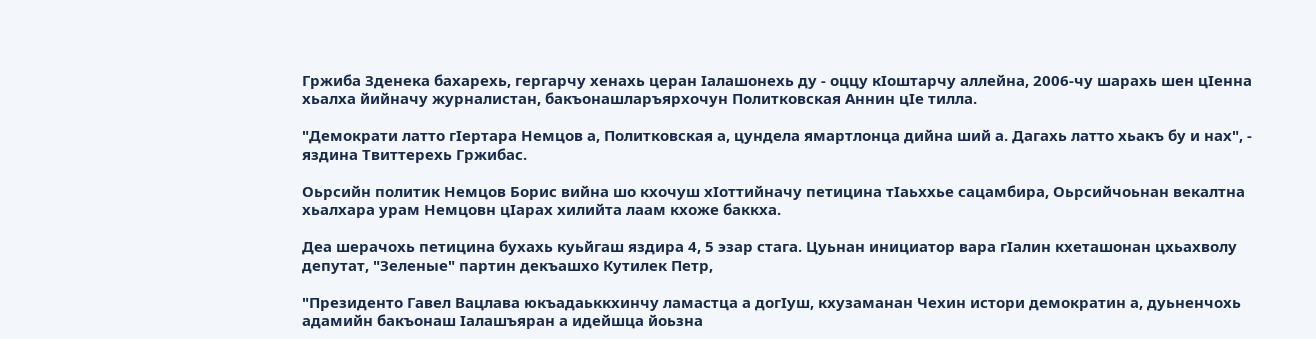Гржиба Зденека бахарехь, гергарчу хенахь церан Iалашонехь ду - оццу кIоштарчу аллейна, 2006-чу шарахь шен цIенна хьалха йийначу журналистан, бакъонашларъярхочун Политковская Аннин цIе тилла.

"Демократи латто гIертара Немцов а, Политковская а, цундела ямартлонца дийна ший а. Дагахь латто хьакъ бу и нах", - яздина Твиттерехь Гржибас.

Оьрсийн политик Немцов Борис вийна шо кхочуш хIоттийначу петицина тIаьххье сацамбира, Оьрсийчоьнан векалтна хьалхара урам Немцовн цIарах хилийта лаам кхоже баккха.

Деа шерачохь петицина бухахь куьйгаш яздира 4, 5 эзар стага. Цуьнан инициатор вара гIалин кхеташонан цхьахволу депутат, "Зеленые" партин декъашхо Кутилек Петр,

"Президенто Гавел Вацлава юкъадаьккхинчу ламастца а догIуш, кхузаманан Чехин истори демократин а, дуьненчохь адамийн бакъонаш Iалашъяран а идейшца йоьзна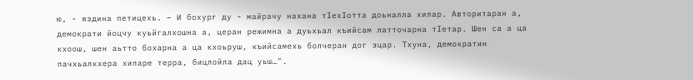ю, - яздина петицехь. – И бохург ду - майрачу нахана тIехIотта доьналла хилар. Авторитаран а, демократи йоцчу куьйгалхошна а, церан режимна а дуьхьал къийсам латточарна тIетар. Шен са а ца кхоош, шен аьтто бохарна а ца кхоьруш, къийсамехь болчеран дог эцар. Тхуна, демократин пачхьалкхера хиларе терра, бицлойла дац уьш…".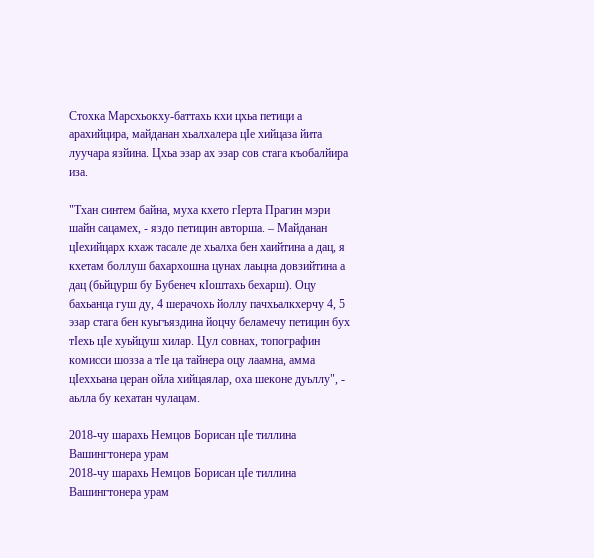Стохка Марсхьокху-баттахь кхи цхьа петици а арахийцира, майданан хьалхалера цIе хийцаза йита луучара язйина. Цхьа эзар ах эзар сов стага къобалйира иза.

"Тхан синтем байна, муха кхето гIерта Прагин мэри шайн сацамех, - яздо петицин авторша. – Майданан цIехийцарх кхаж тасале де хьалха бен хаийтина а дац, я кхетам боллуш бахархошна цунах лаьцна довзийтина а дац (бьйцурш бу Бубенеч кIоштахь бехарш). Оцу бахьанца гуш ду, 4 шерачохь йоллу пачхьалкхерчу 4, 5 эзар стага бен куьгъяздина йоцчу беламечу петицин бух тIехь цIе хуьйцуш хилар. Цул совнах, топографин комисси шозза а тIе ца тайнера оцу лаамна, амма цIеххьана церан ойла хийцаялар, оха шеконе дуьллу", - аьлла бу кехатан чулацам.

2018-чу шарахь Немцов Борисан цIе тиллина Вашингтонера урам
2018-чу шарахь Немцов Борисан цIе тиллина Вашингтонера урам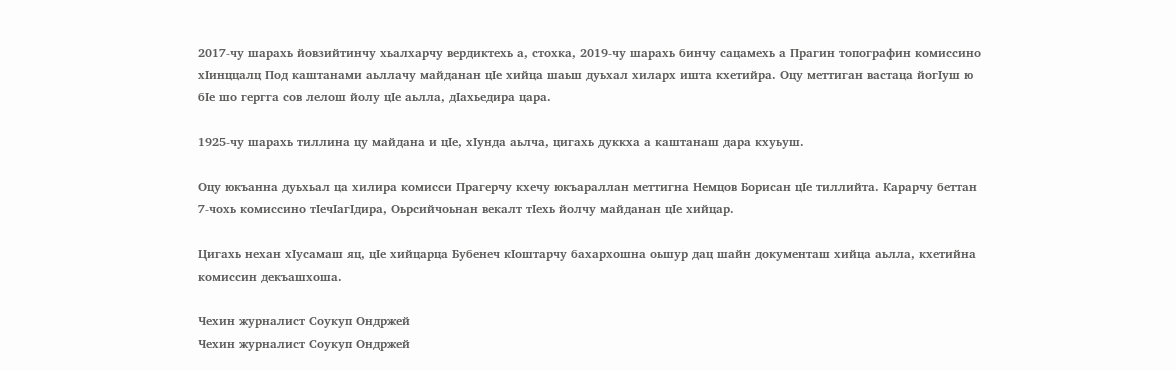2017-чу шарахь йовзийтинчу хьалхарчу вердиктехь а, стохка, 2019-чу шарахь бинчу сацамехь а Прагин топографин комиссино хIинццалц Под каштанами аьллачу майданан цIе хийца шаьш дуьхал хиларх ишта кхетийра. Оцу меттиган вастаца йогIуш ю бIе шо гергга сов лелош йолу цIе аьлла, дIахьедира цара.

1925-чу шарахь тиллина цу майдана и цIе, хIунда аьлча, цигахь дуккха а каштанаш дара кхуьуш.

Оцу юкъанна дуьхьал ца хилира комисси Прагерчу кхечу юкъараллан меттигна Немцов Борисан цIе тиллийта. Карарчу беттан 7-чохь комиссино тIечIагIдира, Оьрсийчоьнан векалт тIехь йолчу майданан цIе хийцар.

Цигахь нехан хIусамаш яц, цIе хийцарца Бубенеч кIоштарчу бахархошна оьшур дац шайн документаш хийца аьлла, кхетийна комиссин декъашхоша.

Чехин журналист Соукуп Ондржей
Чехин журналист Соукуп Ондржей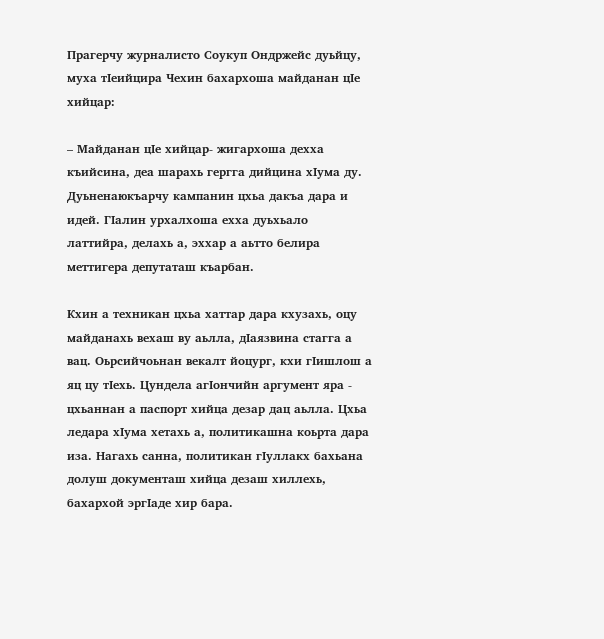Прагерчу журналисто Соукуп Ондржейс дуьйцу, муха тIеийцира Чехин бахархоша майданан цIе хийцар:

– Майданан цIе хийцар- жигархоша дехха къийсина, деа шарахь гергга дийцина хIума ду. Дуьненаюкъарчу кампанин цхьа дакъа дара и идей. ГIалин урхалхоша ехха дуьхьало латтийра, делахь а, эххар а аьтто белира меттигера депутаташ къарбан.

Кхин а техникан цхьа хаттар дара кхузахь, оцу майданахь вехаш ву аьлла, дIаязвина стагга а вац. Оьрсийчоьнан векалт йоцург, кхи гIишлош а яц цу тIехь. Цундела агIончийн аргумент яра - цхьаннан а паспорт хийца дезар дац аьлла. Цхьа ледара хIума хетахь а, политикашна коьрта дара иза. Нагахь санна, политикан гIуллакх бахьана долуш документаш хийца дезаш хиллехь, бахархой эргIаде хир бара.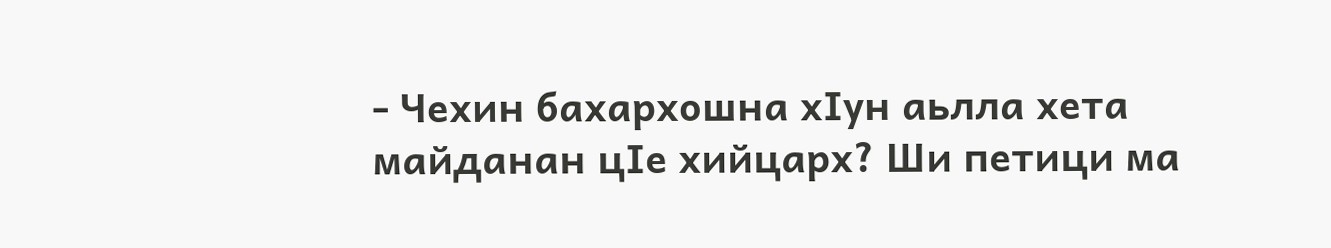- Чехин бахархошна хIун аьлла хета майданан цIе хийцарх? Ши петици ма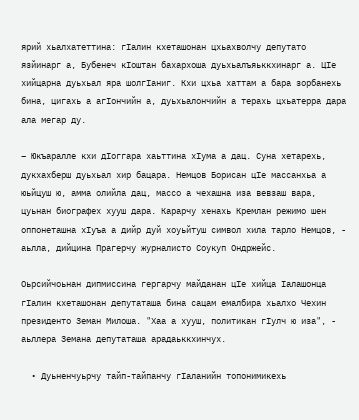ярий хьалхатеттина: гIалин кхеташонан цхьахволчу депутато язйинарг а, Бубенеч кIоштан бахархоша дуьхьалъяьккхинарг а. ЦIе хийцарна дуьхьал яра шолгIаниг. Кхи цхьа хаттам а бара зорбанехь бина, цигахь а агIончийн а, дуьхьалончийн а терахь цхьатерра дара ала мегар ду.

– Юкъаралле кхи дIоггара хаьттина хIума а дац. Суна хетарехь, дукхахберш дуьхьал хир бацара. Немцов Борисан цIе массанхьа а юьйцуш ю, амма олийла дац, массо а чехашна иза вевзаш вара, цуьнан биографех хууш дара. Карарчу хенахь Кремлан режимо шен оппонеташна хIуъа а дийр дуй хоуьйтуш символ хила тарло Немцов, - аьлла, дийцина Прагерчу журналисто Соукуп Ондржейс.

Оьрсийчоьнан дипмиссина гергарчу майданан цIе хийца Iалашонца гIалин кхеташонан депутаташа бина сацам емалбира хьалхо Чехин президенто Земан Милоша. "Хаа а хууш, политикан гIулч ю иза", - аьллера Земана депутаташа арадаьккхинчух.

  • Дуьненчуьрчу тайп-тайпанчу гIаланийн топонимикехь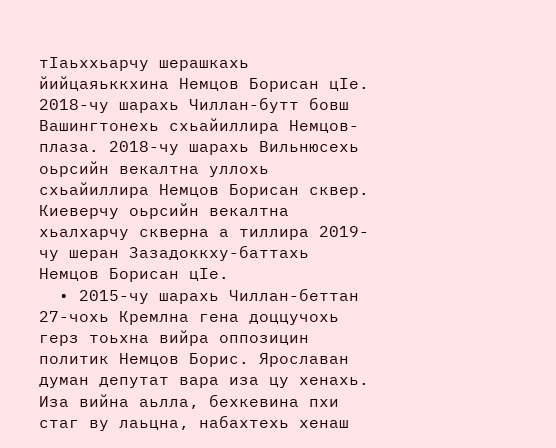тIаьххьарчу шерашкахь йийцаяьккхина Немцов Борисан цIе. 2018-чу шарахь Чиллан-бутт бовш Вашингтонехь схьайиллира Немцов-плаза. 2018-чу шарахь Вильнюсехь оьрсийн векалтна уллохь схьайиллира Немцов Борисан сквер. Киеверчу оьрсийн векалтна хьалхарчу скверна а тиллира 2019-чу шеран Зазадоккху-баттахь Немцов Борисан цIе.
  • 2015-чу шарахь Чиллан-беттан 27-чохь Кремлна гена доццучохь герз тоьхна вийра оппозицин политик Немцов Борис. Ярославан думан депутат вара иза цу хенахь. Иза вийна аьлла, бехкевина пхи стаг ву лаьцна, набахтехь хенаш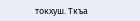токхуш. Ткъа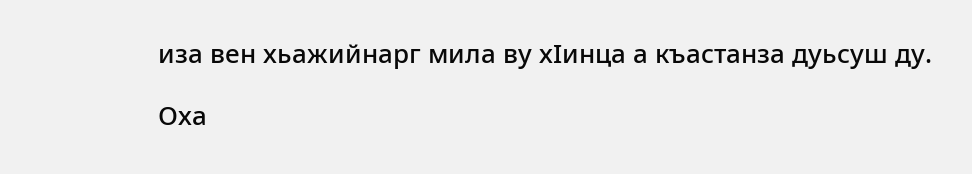иза вен хьажийнарг мила ву хIинца а къастанза дуьсуш ду.

Оха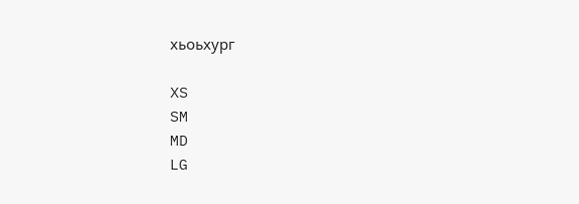хьоьхург

XS
SM
MD
LG